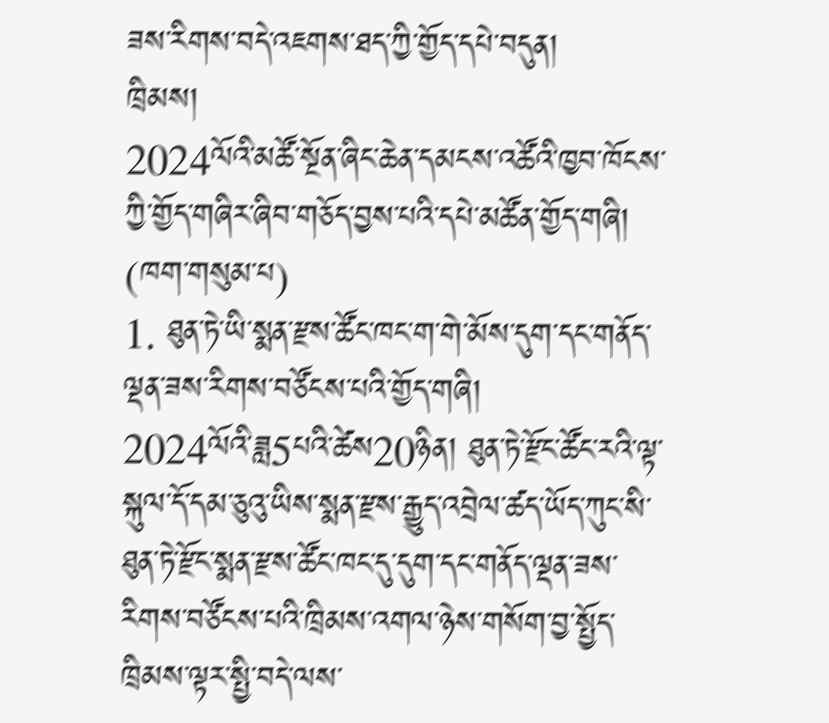ཟས་རིགས་བདེ་འཇགས་ཐད་ཀྱི་གྱོད་དཔེ་བདུན།
ཁྲིམས།
2024ལོའི་མཚོ་སྔོན་ཞིང་ཆེན་དམངས་འཚོའི་ཁྱབ་ཁོངས་ཀྱི་གྱོད་གཞིར་ཞིབ་གཅོད་བྱས་པའི་དཔེ་མཚོན་གྱོད་གཞི།
(ཁག་གསུམ་པ)
1. ཐུན་ཏེ་ཡི་སྨན་རྫས་ཚོང་ཁང་ག་གེ་མོས་དུག་དང་གནོད་ལྡན་ཟས་རིགས་བཙོངས་པའི་གྱོད་གཞི།
2024ལོའི་ཟླ5པའི་ཚེས20ཉིན། ཐུན་ཏེ་རྫོང་ཚོང་རའི་ལྟ་སྐུལ་དོ་དམ་ཅུའུ་ཡིས་སྨན་རྫས་རྒྱུད་འབྲེལ་ཚད་ཡོད་ཀུང་སི་ཐུན་ཏེ་རྫོང་སྨན་རྫས་ཚོང་ཁང་དུ་དུག་དང་གནོད་ལྡན་ཟས་རིགས་བཙོངས་པའི་ཁྲིམས་འགལ་ཉེས་གསོག་བྱ་སྤྱོད་ཁྲིམས་ལྟར་སྤྱི་བདེ་ལས་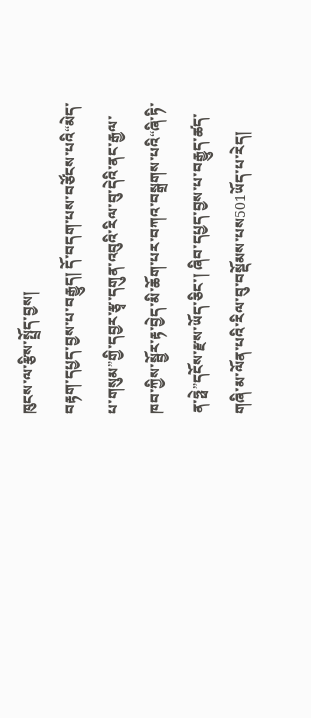ཁུངས་ལ་རྩིས་སྤྲོད་བྱས།
བརྟག་དཔྱད་བྱས་པ་བརྒྱུད། དོ་བདག་པས་བཙོངས་པའི“མེད་པ་གསུམ”གྱི་དབྱར་རྩྭ་དགུན་འབུའི་རིལ་བུ་དེའི་ནང་རྒྱལ་ཁབ་ཀྱིས་སྦྱོར་རྟ་བྱེད་མི་ཆོག་པར་བཀའ་བསྒྲགས་པའི“ཞི་ཏི་ན་ཧྥེ”དངོས་རྫས་ཡོད་ཅིང་། ཞིབ་དཔྱད་བྱས་པ་བརྒྱུད་ཚད་གཞི་མ་ལོན་པའི་རིལ་བུ་བསྡོམས་པས501ཡོད་པ་རེད།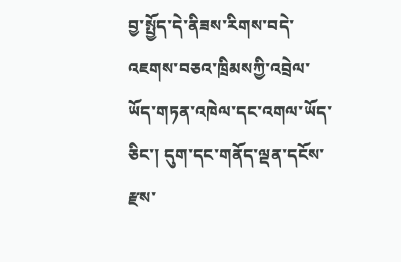བྱ་སྤྱོད་དེ་ནིཟས་རིགས་བདེ་འཇགས་བཅའ་ཁྲིམསཀྱི་འབྲེལ་ཡོད་གཏན་འཁེལ་དང་འགལ་ཡོད་ཅིང་། དུག་དང་གནོད་ལྡན་དངོས་རྫས་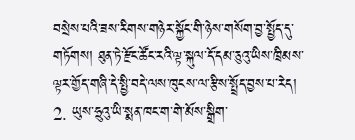བསྲེས་པའི་ཟས་རིགས་གཉེར་སྐྱོང་གི་ཉེས་གསོག་བྱ་སྤྱོད་དུ་གཏོགས། ཐུན་ཏེ་རྫོང་ཚོང་རའི་ལྟ་སྐུལ་དོ་དམ་ཅུའུ་ཡིས་ཁྲིམས་ལྟར་གྱོད་གཞི་དེ་སྤྱི་བདེ་ལས་ཁུངས་ལ་རྩིས་སྤྲོད་བྱས་པ་རེད།
2. ཡུས་ཧྲུའུ་ཡི་སྨན་ཁང་ག་གེ་མོས་སྒྲིག་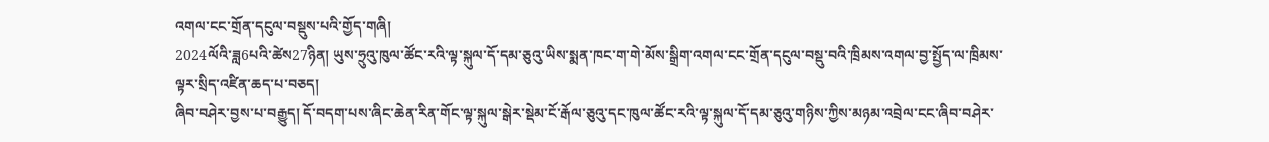འགལ་ངང་གྲོན་དངུལ་བསྡུས་པའི་གྱོད་གཞི།
2024ལོའི་ཟླ6པའི་ཚེས27ཉིན། ཡུས་ཧྲུའུ་ཁུལ་ཚོང་རའི་ལྟ་སྐུལ་དོ་དམ་ཅུའུ་ཡིས་སྨན་ཁང་ག་གེ་མོས་སྒྲིག་འགལ་ངང་གྲོན་དངུལ་བསྡུ་བའི་ཁྲིམས་འགལ་བྱ་སྤྱོད་ལ་ཁྲིམས་ལྟར་སྲིད་འཛིན་ཆད་པ་བཅད།
ཞིབ་བཤེར་བྱས་པ་བརྒྱུད། དོ་བདག་པས་ཞིང་ཆེན་རིན་གོང་ལྟ་སྐུལ་སྒེར་སྡེམ་ངོ་རྒོལ་ཅུའུ་དང་ཁུལ་ཚོང་རའི་ལྟ་སྐུལ་དོ་དམ་ཅུའུ་གཉིས་ཀྱིས་མཉམ་འབྲེལ་ངང་ཞིབ་བཤེར་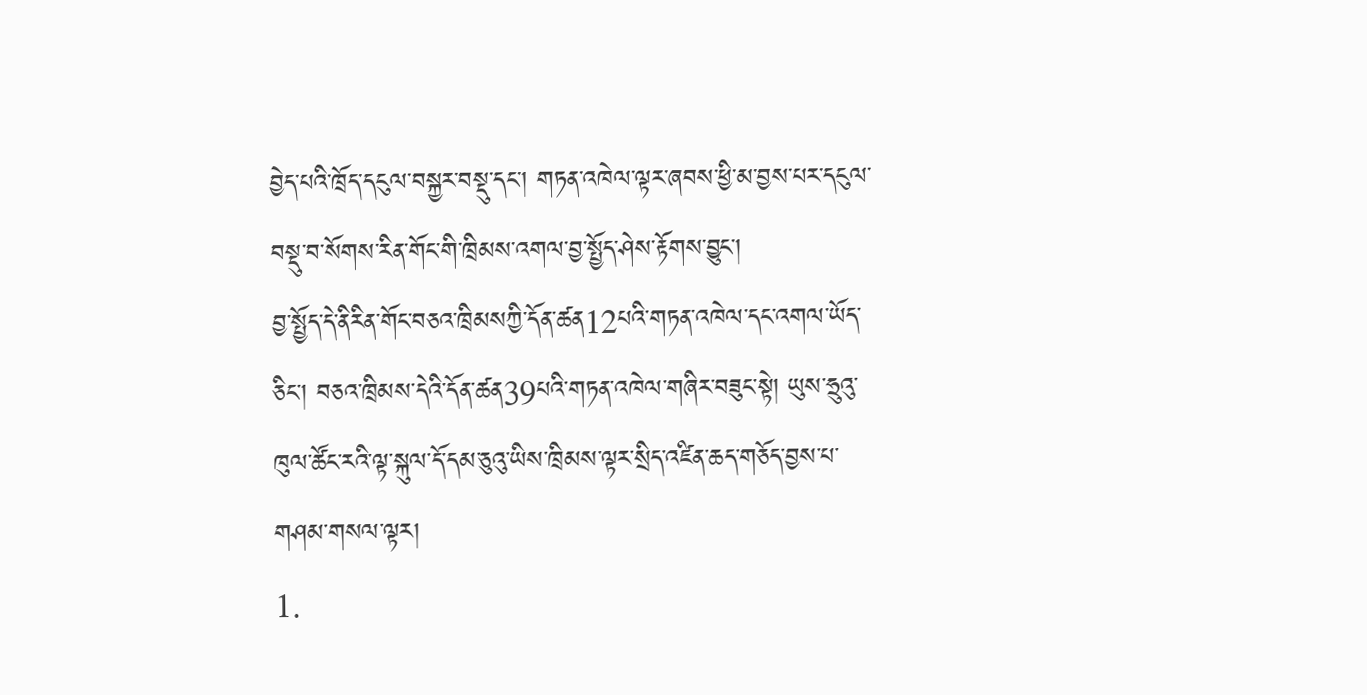བྱེད་པའི་ཁྲོད་དངུལ་བསྐྱར་བསྡུ་དང་། གཏན་འཁེལ་ལྟར་ཞབས་ཕྱི་མ་བྱས་པར་དངུལ་བསྡུ་བ་སོགས་རིན་གོང་གི་ཁྲིམས་འགལ་བྱ་སྤྱོད་ཤེས་རྟོགས་བྱུང་།
བྱ་སྤྱོད་དེ་ནིརིན་གོང་བཅའ་ཁྲིམསཀྱི་དོན་ཚན12པའི་གཏན་འཁེལ་དང་འགལ་ཡོད་ཅིང་། བཅའ་ཁྲིམས་དེའི་དོན་ཚན39པའི་གཏན་འཁེལ་གཞིར་བཟུང་སྟེ། ཡུས་ཧྲུའུ་ཁུལ་ཚོང་རའི་ལྟ་སྐུལ་དོ་དམ་ཅུའུ་ཡིས་ཁྲིམས་ལྟར་སྲིད་འཛིན་ཆད་གཅོད་བྱས་པ་གཤམ་གསལ་ལྟར།
1.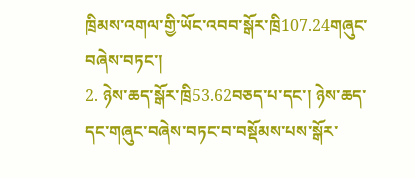ཁྲིམས་འགལ་གྱི་ཡོང་འབབ་སྒོར་ཁྲི107.24གཞུང་བཞེས་བཏང་།
2. ཉེས་ཆད་སྒོར་ཁྲི53.62བཅད་པ་དང་། ཉེས་ཆད་དང་གཞུང་བཞེས་བཏང་བ་བསྡོམས་པས་སྒོར་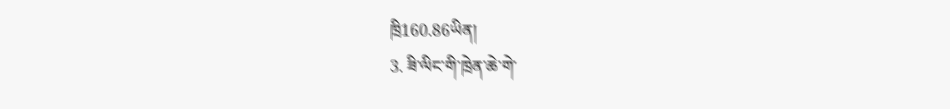ཁྲི160.86ཡིན།
3. ཟི་ལིང་གི་ཁྲེན་ཆེ་གེ་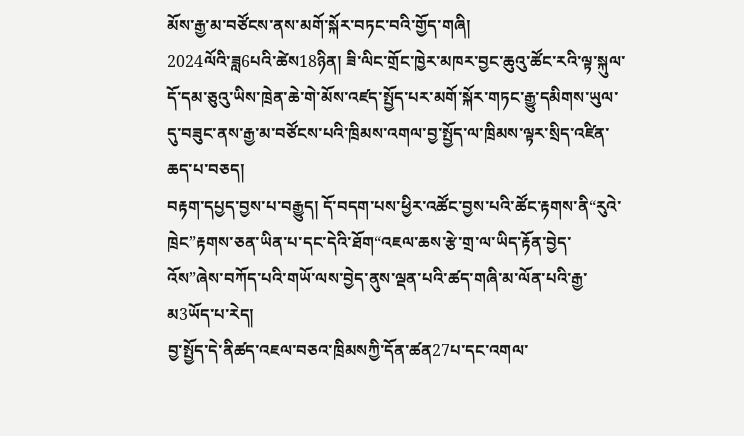མོས་རྒྱ་མ་བཙོངས་ནས་མགོ་སྐོར་བཏང་བའི་གྱོད་གཞི།
2024ལོའི་ཟླ6པའི་ཚེས18ཉིན། ཟི་ལིང་གྲོང་ཁྱེར་མཁར་བྱང་ཆུའུ་ཚོང་རའི་ལྟ་སྐུལ་དོ་དམ་ཅུའུ་ཡིས་ཁྲེན་ཆེ་གེ་མོས་འཛད་སྤྱོད་པར་མགོ་སྐོར་གཏང་རྒྱུ་དམིགས་ཡུལ་དུ་བཟུང་ནས་རྒྱ་མ་བཙོངས་པའི་ཁྲིམས་འགལ་བྱ་སྤྱོད་ལ་ཁྲིམས་ལྟར་སྲིད་འཛིན་ཆད་པ་བཅད།
བརྟག་དཔྱད་བྱས་པ་བརྒྱུད། དོ་བདག་པས་ཕྱིར་འཚོང་བྱས་པའི་ཚོང་རྟགས་ནི“རུའེ་ཁྲེང”རྟགས་ཅན་ཡིན་པ་དང་དེའི་ཐོག“འཇལ་ཆས་རྩེ་གྲ་ལ་ཡིད་རྟོན་བྱེད་འོས”ཞེས་བཀོད་པའི་གཡོ་ལས་བྱེད་ནུས་ལྡན་པའི་ཚད་གཞི་མ་ལོན་པའི་རྒྱ་མ3ཡོད་པ་རེད།
བྱ་སྤྱོད་དེ་ནིཚད་འཇལ་བཅའ་ཁྲིམསཀྱི་དོན་ཚན27པ་དང་འགལ་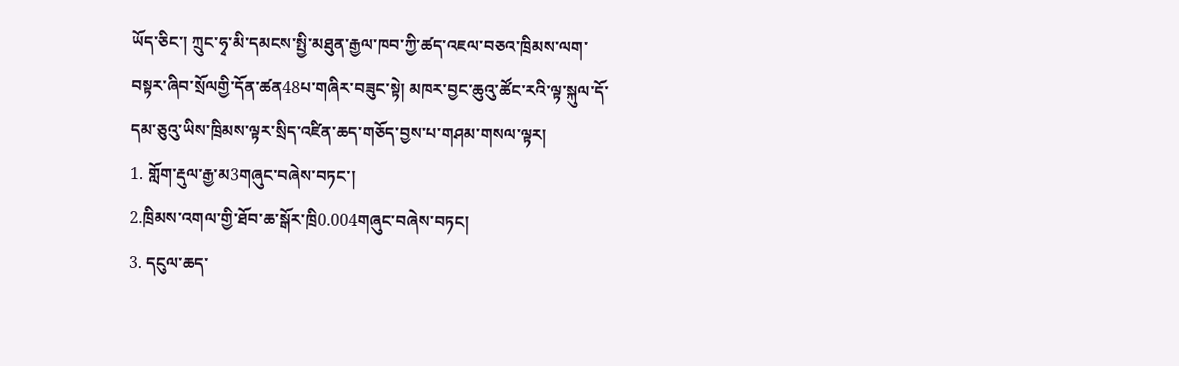ཡོད་ཅིང་། ཀྲུང་ཧྭ་མི་དམངས་སྤྱི་མཐུན་རྒྱལ་ཁབ་ཀྱི་ཚད་འཇལ་བཅའ་ཁྲིམས་ལག་བསྟར་ཞིབ་སྲོལགྱི་དོན་ཚན48པ་གཞིར་བཟུང་སྟེ། མཁར་བྱང་ཆུའུ་ཚོང་རའི་ལྟ་སྐུལ་དོ་དམ་ཅུའུ་ཡིས་ཁྲིམས་ལྟར་སྲིད་འཛིན་ཆད་གཅོད་བྱས་པ་གཤམ་གསལ་ལྟར།
1. གློག་རྡུལ་རྒྱ་མ3གཞུང་བཞེས་བཏང་།
2.ཁྲིམས་འགལ་གྱི་ཐོབ་ཆ་སྒོར་ཁྲི0.004གཞུང་བཞེས་བཏང།
3. དངུལ་ཆད་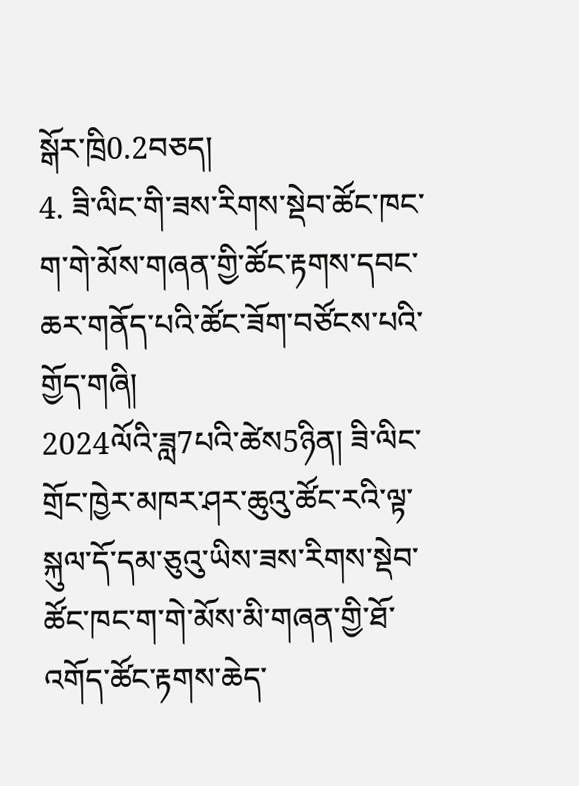སྒོར་ཁྲི0.2བཅད།
4. ཟི་ལིང་གི་ཟས་རིགས་སྡེབ་ཚོང་ཁང་ག་གེ་མོས་གཞན་གྱི་ཚོང་རྟགས་དབང་ཆར་གནོད་པའི་ཚོང་ཟོག་བཙོངས་པའི་གྱོད་གཞི།
2024ལོའི་ཟླ7པའི་ཚེས5ཉིན། ཟི་ལིང་གྲོང་ཁྱེར་མཁར་ཤར་ཆུའུ་ཚོང་རའི་ལྟ་སྐུལ་དོ་དམ་ཅུའུ་ཡིས་ཟས་རིགས་སྡེབ་ཚོང་ཁང་ག་གེ་མོས་མི་གཞན་གྱི་ཐོ་འགོད་ཚོང་རྟགས་ཆེད་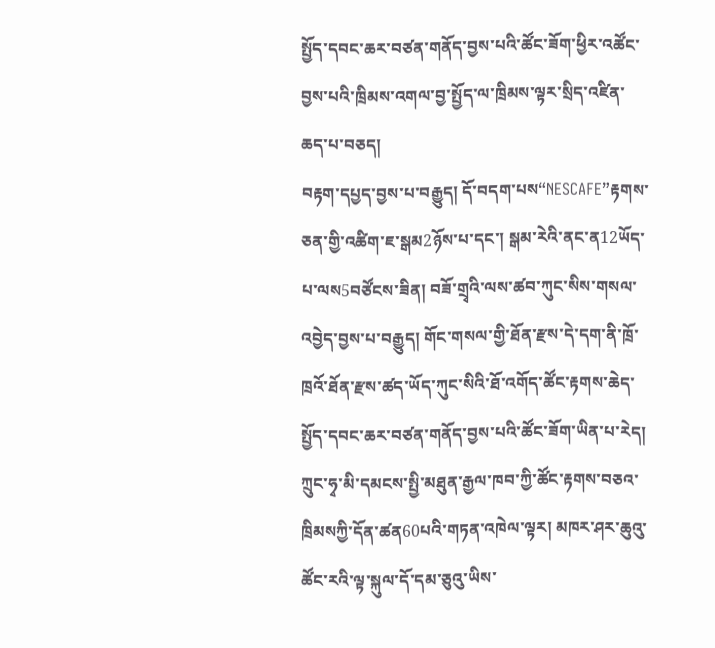སྤྱོད་དབང་ཆར་བཙན་གནོད་བྱས་པའི་ཚོང་ཟོག་ཕྱིར་འཚོང་བྱས་པའི་ཁྲིམས་འགལ་བྱ་སྤྱོད་ལ་ཁྲིམས་ལྟར་སྲིད་འཛིན་ཆད་པ་བཅད།
བརྟག་དཔྱད་བྱས་པ་བརྒྱུད། དོ་བདག་པས“NESCAFE”རྟགས་ཅན་གྱི་འཚིག་ཇ་སྒམ2ཉོས་པ་དང་། སྒམ་རེའི་ནང་ན12ཡོད་པ་ལས5བཙོངས་ཟིན། བཟོ་གྲྭའི་ལས་ཚབ་ཀུང་སིས་གསལ་འབྱེད་བྱས་པ་བརྒྱུད། གོང་གསལ་གྱི་ཐོན་རྫས་དེ་དག་ནི་ཁྲོ་ཁྲའོ་ཐོན་རྫས་ཚད་ཡོད་ཀུང་སིའི་ཐོ་འགོད་ཚོང་རྟགས་ཆེད་སྤྱོད་དབང་ཆར་བཙན་གནོད་བྱས་པའི་ཚོང་ཟོག་ཡིན་པ་རེད།
ཀྲུང་ཧྭ་མི་དམངས་སྤྱི་མཐུན་རྒྱལ་ཁབ་ཀྱི་ཚོང་རྟགས་བཅའ་ཁྲིམསཀྱི་དོན་ཚན60པའི་གཏན་འཁེལ་ལྟར། མཁར་ཤར་ཆུའུ་ཚོང་རའི་ལྟ་སྐུལ་དོ་དམ་ཅུའུ་ཡིས་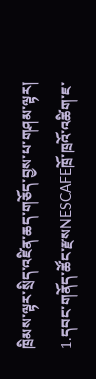ཁྲིམས་ལྟར་སྲིད་འཛིན་ཆད་གཅོད་བྱས་པ་གཤམ་ལྟར།
1.དབང་གནོད་ཚོང་རྫསNESCAFEཁྲོ་ཁྲའོ་འཚིག་ཇ་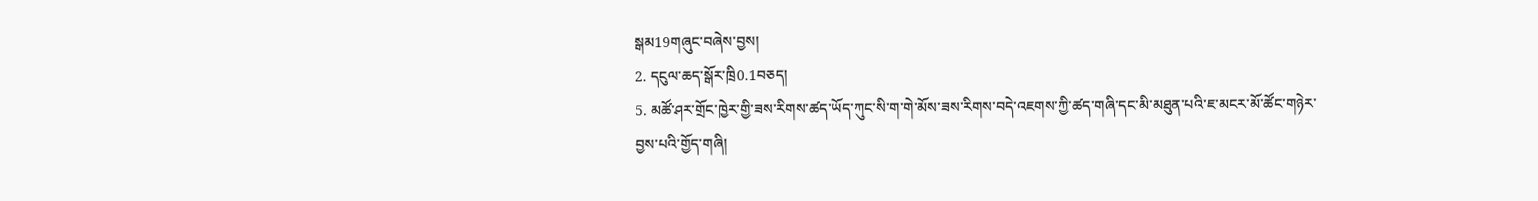སྒམ19གཞུང་བཞེས་བྱས།
2. དངུལ་ཆད་སྒོར་ཁྲི0.1བཅད།
5. མཚོ་ཤར་གྲོང་ཁྱེར་གྱི་ཟས་རིགས་ཚད་ཡོད་ཀུང་སི་ག་གེ་མོས་ཟས་རིགས་བདེ་འཇགས་ཀྱི་ཚད་གཞི་དང་མི་མཐུན་པའི་ཇ་མངར་མོ་ཚོང་གཉེར་བྱས་པའི་གྱོད་གཞི།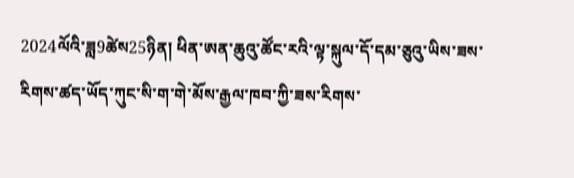2024ལོའི་ཟླ9ཚེས25ཉིན། ཕིན་ཨན་ཆུའུ་ཚོང་རའི་ལྟ་སྐུལ་དོ་དམ་ཅུའུ་ཡིས་ཟས་རིགས་ཚད་ཡོད་ཀུང་སི་ག་གེ་མོས་རྒྱལ་ཁབ་ཀྱི་ཟས་རིགས་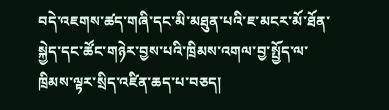བདེ་འཇགས་ཚད་གཞི་དང་མི་མཐུན་པའི་ཇ་མངར་མོ་ཐོན་སྐྱེད་དང་ཚོང་གཉེར་བྱས་པའི་ཁྲིམས་འགལ་བྱ་སྤྱོད་ལ་ཁྲིམས་ལྟར་སྲིད་འཛིན་ཆད་པ་བཅད།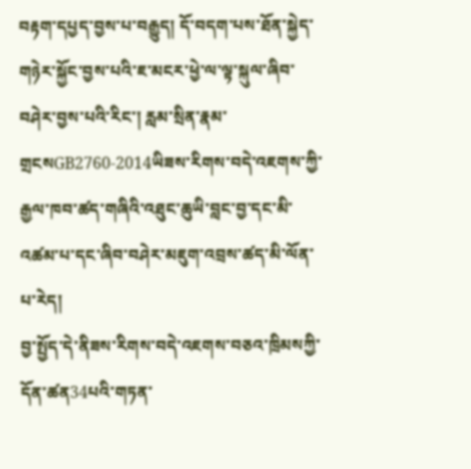བརྟག་དཔྱད་བྱས་པ་བརྒྱུད། དོ་བདག་པས་ཐོན་སྐྱེད་གཉེར་སྐྱོང་བྱས་པའི་ཇ་མངར་ཕྱེ་ལ་ལྟ་སྐུལ་ཞིབ་བཤེར་བྱས་པའི་རིང་། རླམ་སྲིན་རྣམ་གྲངསGB2760-2014ཡིཟས་རིགས་བདེ་འཇགས་ཀྱི་རྒྱལ་ཁབ་ཚད་གཞིའི་འཐུང་ཆུཡི་བླང་བྱ་དང་མི་འཚམ་པ་དང་ཞིབ་བཤེར་མཇུག་འབྲས་ཚད་མི་ལོན་པ་རེད།
བྱ་སྤྱོད་དེ་ནིཟས་རིགས་བདེ་འཇགས་བཅའ་ཁྲིམསཀྱི་དོན་ཚན34པའི་གཏན་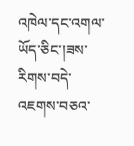འཁེལ་དང་འགལ་ཡོད་ཅིང་།ཟས་རིགས་བདེ་འཇགས་བཅའ་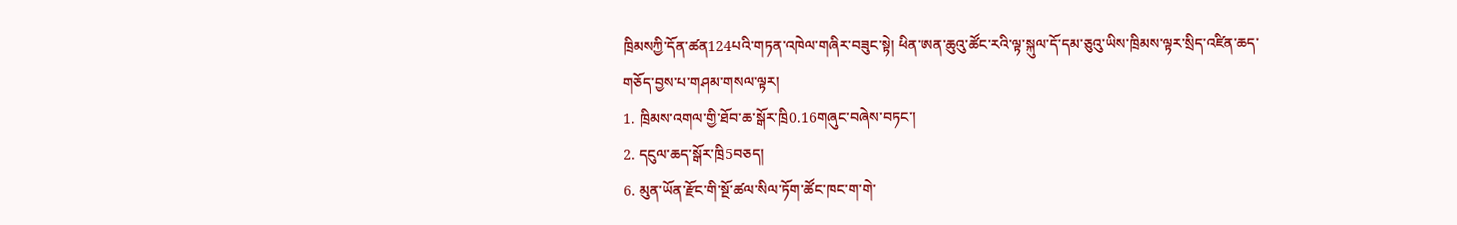ཁྲིམསཀྱི་དོན་ཚན124པའི་གཏན་འཁེལ་གཞིར་བཟུང་སྟེ། ཕིན་ཨན་ཆུའུ་ཚོང་རའི་ལྟ་སྐུལ་དོ་དམ་ཅུའུ་ཡིས་ཁྲིམས་ལྟར་སྲིད་འཛིན་ཆད་གཅོད་བྱས་པ་གཤམ་གསལ་ལྟར།
1. ཁྲིམས་འགལ་གྱི་ཐོབ་ཆ་སྒོར་ཁྲི0.16གཞུང་བཞེས་བཏང་།
2. དངུལ་ཆད་སྒོར་ཁྲི5བཅད།
6. མུན་ཡོན་རྫོང་གི་སྔོ་ཚལ་སིལ་ཏོག་ཚོང་ཁང་ག་གེ་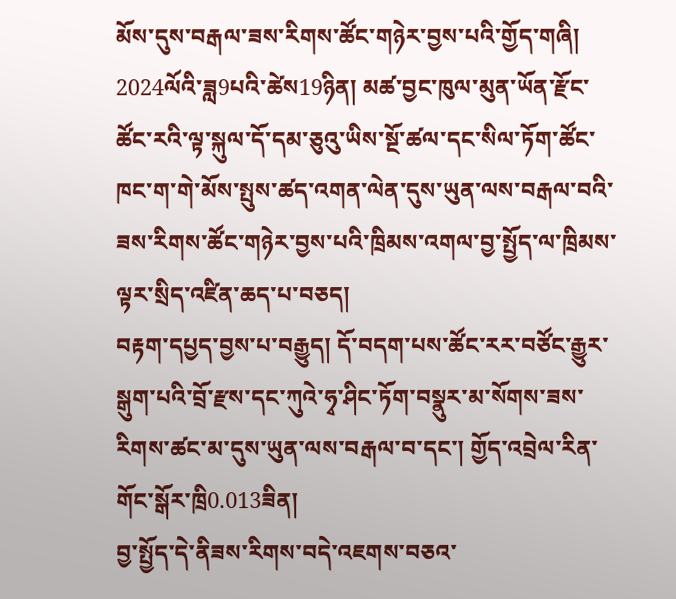མོས་དུས་བརྒལ་ཟས་རིགས་ཚོང་གཉེར་བྱས་པའི་གྱོད་གཞི།
2024ལོའི་ཟླ9པའི་ཚེས19ཉིན། མཚ་བྱང་ཁུལ་མུན་ཡོན་རྫོང་ཚོང་རའི་ལྟ་སྐུལ་དོ་དམ་ཅུའུ་ཡིས་སྔོ་ཚལ་དང་སིལ་ཏོག་ཚོང་ཁང་ག་གེ་མོས་སྤུས་ཚད་འགན་ལེན་དུས་ཡུན་ལས་བརྒལ་བའི་ཟས་རིགས་ཚོང་གཉེར་བྱས་པའི་ཁྲིམས་འགལ་བྱ་སྤྱོད་ལ་ཁྲིམས་ལྟར་སྲིད་འཛིན་ཆད་པ་བཅད།
བརྟག་དཔྱད་བྱས་པ་བརྒྱུད། དོ་བདག་པས་ཚོང་རར་བཙོང་རྒྱུར་སྒུག་པའི་བྲོ་རྫས་དང་ཀུའེ་ཧྭ་ཤིང་ཏོག་བསྣུར་མ་སོགས་ཟས་རིགས་ཚང་མ་དུས་ཡུན་ལས་བརྒལ་བ་དང་། གྱོད་འབྲེལ་རིན་གོང་སྒོར་ཁྲི0.013ཟིན།
བྱ་སྤྱོད་དེ་ནིཟས་རིགས་བདེ་འཇགས་བཅའ་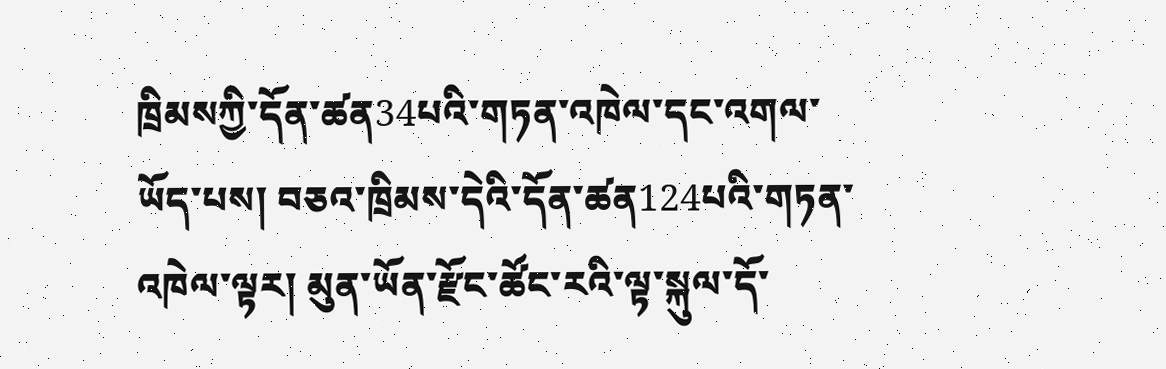ཁྲིམསཀྱི་དོན་ཚན34པའི་གཏན་འཁེལ་དང་འགལ་ཡོད་པས། བཅའ་ཁྲིམས་དེའི་དོན་ཚན124པའི་གཏན་འཁེལ་ལྟར། མུན་ཡོན་རྫོང་ཚོང་རའི་ལྟ་སྐུལ་དོ་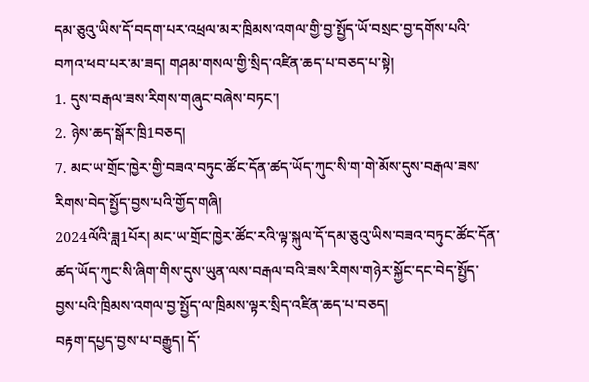དམ་ཅུའུ་ཡིས་དོ་བདག་པར་འཕྲལ་མར་ཁྲིམས་འགལ་གྱི་བྱ་སྤྱོད་ཡོ་བསྲང་བྱ་དགོས་པའི་བཀའ་ཕབ་པར་མ་ཟད། གཤམ་གསལ་གྱི་སྲིད་འཛིན་ཆད་པ་བཅད་པ་སྟེ།
1. དུས་བརྒལ་ཟས་རིགས་གཞུང་བཞེས་བཏང་།
2. ཉེས་ཆད་སྒོར་ཁྲི1བཅད།
7. མང་ཡ་གྲོང་ཁྱེར་གྱི་བཟའ་བཏུང་ཚོང་དོན་ཚད་ཡོད་ཀུང་སི་ག་གེ་མོས་དུས་བརྒལ་ཟས་རིགས་བེད་སྤྱོད་བྱས་པའི་གྱོད་གཞི།
2024ལོའི་ཟླ1པོར། མང་ཡ་གྲོང་ཁྱེར་ཚོང་རའི་ལྟ་སྐུལ་དོ་དམ་ཅུའུ་ཡིས་བཟའ་བཏུང་ཚོང་དོན་ཚད་ཡོད་ཀུང་སི་ཞིག་གིས་དུས་ཡུན་ལས་བརྒལ་བའི་ཟས་རིགས་གཉེར་སྐྱོང་དང་བེད་སྤྱོད་བྱས་པའི་ཁྲིམས་འགལ་བྱ་སྤྱོད་ལ་ཁྲིམས་ལྟར་སྲིད་འཛིན་ཆད་པ་བཅད།
བརྟག་དཔྱད་བྱས་པ་བརྒྱུད། དོ་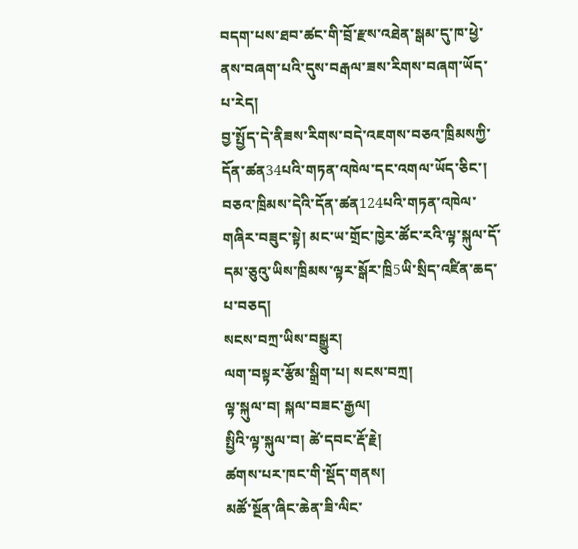བདག་པས་ཐབ་ཚང་གི་བྲོ་རྫས་འཐེན་སྒམ་དུ་ཁ་ཕྱེ་ནས་བཞག་པའི་དུས་བརྒལ་ཟས་རིགས་བཞག་ཡོད་པ་རེད།
བྱ་སྤྱོད་དེ་ནིཟས་རིགས་བདེ་འཇགས་བཅའ་ཁྲིམསཀྱི་དོན་ཚན34པའི་གཏན་འཁེལ་དང་འགལ་ཡོད་ཅིང་། བཅའ་ཁྲིམས་དེའི་དོན་ཚན124པའི་གཏན་འཁེལ་གཞིར་བཟུང་སྟེ། མང་ཡ་གྲོང་ཁྱེར་ཚོང་རའི་ལྟ་སྐུལ་དོ་དམ་ཅུའུ་ཡིས་ཁྲིམས་ལྟར་སྒོར་ཁྲི5ཡི་སྲིད་འཛིན་ཆད་པ་བཅད།
སངས་བཀྲ་ཡིས་བསྒྱུར།
ལག་བསྟར་རྩོམ་སྒྲིག་པ། སངས་བཀྲ།
ལྟ་སྐུལ་བ། སྐལ་བཟང་རྒྱལ།
སྤྱིའི་ལྟ་སྐུལ་བ། ཚེ་དབང་རྡོ་རྗེ།
ཚགས་པར་ཁང་གི་སྡོད་གནས།
མཚོ་སྔོན་ཞིང་ཆེན་ཟི་ལིང་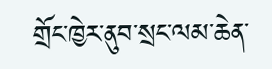གྲོང་ཁྱེར་ནུབ་སྲང་ལམ་ཆེན་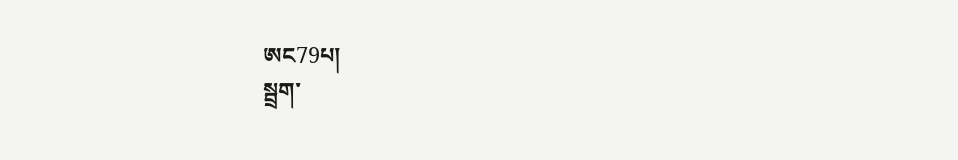ཨང79པ།
སྦྲག་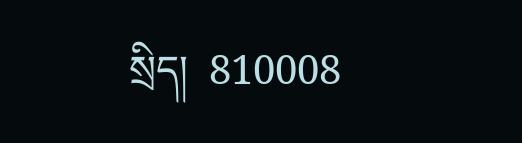སྲིད།  810008